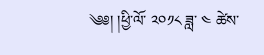༄༅། །ཕྱི་ལོ་ ༢༠༡༨ ཟླ་ ༤ ཚེས་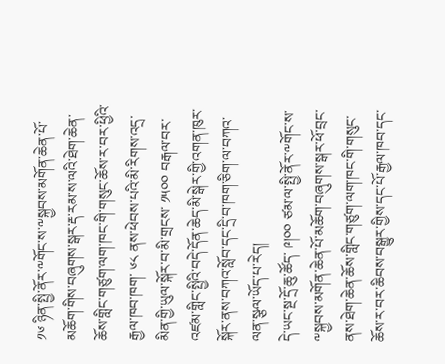༡༦ ཉིན་སྤྱི་ནོར་༸གོང་ས་༸སྐྱབས་མགོན་ཆེན་པོ་མཆོག་གིས་བཞུགས་སྒར་རྡ་རམ་ས་ལའི་ཐེག་ཆེན་ཆོས་གླིང་གཙུག་ལག་ཁང་གི་གསུང་ཆོས་ར་བར་ཕྱིའི་རྒྱལ་ཁབ་ཁག་ ༦༨ ནས་ཕེབས་པའི་མི་རིགས་འདྲ་མིན་གྱི་ཡུལ་སྐོར་བ་མི་གྲངས་ ༡༥༠༠ བརྒལ་བར་འཛམ་གླིང་སྤྱིའི་བདེ་དོན་ཆེད་མི་སྒེར་གྱི་འགན་ཁུར་སྐོར་ནས་བཀའ་སློབ་དང་དྲི་བ་ཁག་ཅིག་ལ་བཀའ་ལན་སྩལ་ཡོད་པ་རེད།
དེ་ཡང་སྔ་དྲོ་ཆུ་ཚོད་ ༩།༠༠ ཙམ་ལ་སྤྱི་ནོར་༸གོང་ས་༸སྐྱབས་མགོན་ཆེན་པོ་མཆོག་བཞུགས་སྒར་ཕོ་བྲང་ནས་ཐེག་ཆེན་ཆོས་གླིང་གཙུག་ལག་ཁང་གི་གསུང་ཆོས་ར་བར་ཆིབས་བསྒྱུར་གྱིས་དང་པོ་རྒྱལ་ཁབ་དང་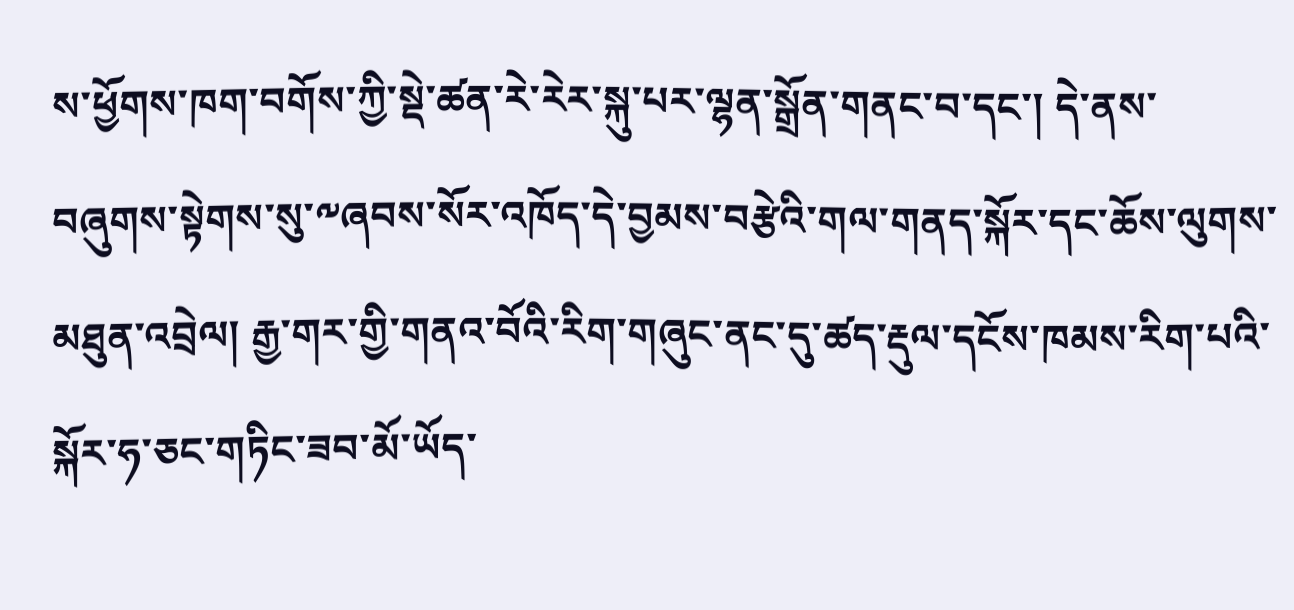ས་ཕྱོགས་ཁག་བགོས་ཀྱི་སྡེ་ཚན་རེ་རེར་སྐུ་པར་ལྷན་སྒྲོན་གནང་བ་དང་། དེ་ནས་བཞུགས་སྟེགས་སུ་༸ཞབས་སོར་འཁོད་དེ་བྱམས་བརྩེའི་གལ་གནད་སྐོར་དང་ཆོས་ལུགས་མཐུན་འབྲེལ། རྒྱ་གར་གྱི་གནའ་བོའི་རིག་གཞུང་ནང་དུ་ཚད་རྡུལ་དངོས་ཁམས་རིག་པའི་སྐོར་ཧ་ཅང་གཏིང་ཟབ་མོ་ཡོད་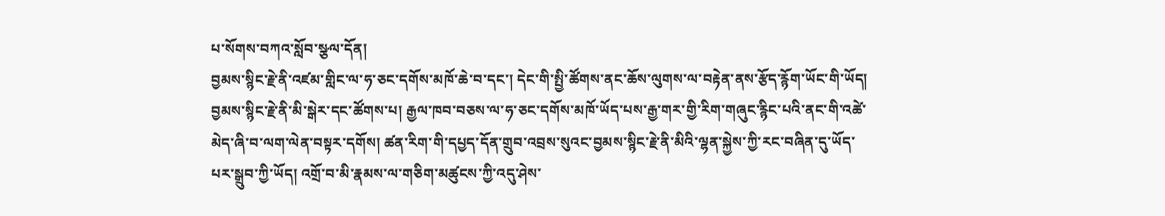པ་སོགས་བཀའ་སློབ་སྩལ་དོན།
བྱམས་སྙིང་རྗེ་ནི་འཛམ་གླིང་ལ་ཧ་ཅང་དགོས་མཁོ་ཆེ་བ་དང་། དེང་གི་སྤྱི་ཚོགས་ནང་ཆོས་ལུགས་ལ་བརྟེན་ནས་རྩོད་རྙོག་ཡོང་གི་ཡོད། བྱམས་སྙིང་རྗེ་ནི་མི་སྒེར་དང་ཚོགས་པ། རྒྱལ་ཁབ་བཅས་ལ་ཧ་ཅང་དགོས་མཁོ་ཡོད་པས་རྒྱ་གར་གྱི་རིག་གཞུང་རྙིང་པའི་ནང་གི་འཚེ་མེད་ཞི་བ་ལག་ལེན་བསྟར་དགོས། ཚན་རིག་གི་དཔྱད་དོན་གྲུབ་འབྲས་སུའང་བྱམས་སྙིང་རྗེ་ནི་མིའི་ལྷན་སྐྱེས་ཀྱི་རང་བཞིན་དུ་ཡོད་པར་སྒྲུབ་ཀྱི་ཡོད། འགྲོ་བ་མི་རྣམས་ལ་གཅིག་མཚུངས་ཀྱི་འདུ་ཤེས་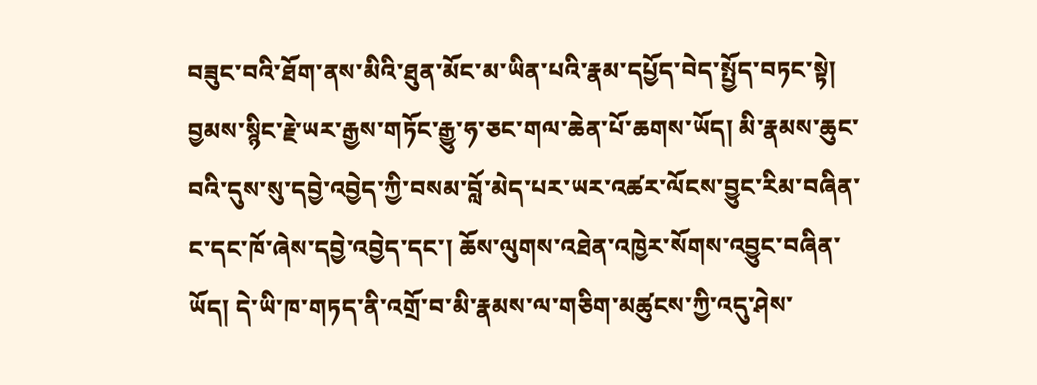བཟུང་བའི་ཐོག་ནས་མིའི་ཐུན་མོང་མ་ཡིན་པའི་རྣམ་དཔྱོད་བེད་སྤྱོད་བཏང་སྟེ། བྱམས་སྙིང་རྗེ་ཡར་རྒྱས་གཏོང་རྒྱུ་ཧ་ཅང་གལ་ཆེན་པོ་ཆགས་ཡོད། མི་རྣམས་ཆུང་བའི་དུས་སུ་དབྱེ་འབྱེད་ཀྱི་བསམ་བློ་མེད་པར་ཡར་འཚར་ལོངས་བྱུང་རིམ་བཞིན་ང་དང་ཁོ་ཞེས་དབྱེ་འབྱེད་དང་། ཆོས་ལུགས་འཐེན་འཁྱེར་སོགས་འབྱུང་བཞིན་ཡོད། དེ་ཡི་ཁ་གཏད་ནི་འགྲོ་བ་མི་རྣམས་ལ་གཅིག་མཚུངས་ཀྱི་འདུ་ཤེས་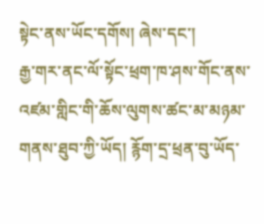སྟེང་ནས་ཡོང་དགོས། ཞེས་དང་།
རྒྱ་གར་ནང་ལོ་སྟོང་ཕྲག་ཁ་ཤས་གོང་ནས་འཛམ་གླིང་གི་ཆོས་ལུགས་ཚང་མ་མཉམ་གནས་ཐུབ་ཀྱི་ཡོད། རྙོག་དྲ་ཕྲན་བུ་ཡོད་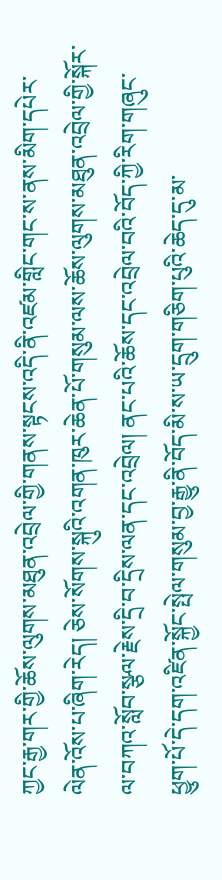ཀྱང་རྒྱ་གར་གྱི་ཆོས་ལུགས་མཐུན་འབྲེལ་གྱི་གནས་སྟངས་འདི་ནི་འཛམ་གླིང་གང་ས་ནས་མིག་དཔེར་ལེན་འོས་པ་ཞིག་རེད། ཅེས་སོགས་སྐུའི་འགན་ཁུར་ཆེན་པོ་གསུམ་ལས་ཆོས་ལུགས་མཐུན་འབྲེལ་གྱི་སྐོར་ལ་བཀའ་སློབ་སྩལ་རྗེས་དྲི་བ་དྲིས་ལན་དང་འབྲེལ། ནང་པའི་ཆོས་དང་འབྲེལ་བའི་བོད་ཀྱི་རིག་གཞུང་ཕྱུག་པོ་དེ་དག་འཛིན་སྐྱོང་སྤེལ་གསུམ་བྱ་རྒྱུ་ནི་བོད་མི་ས་ཡ་དྲུག་གཅིག་པུའི་ཆེད་དུ་མ་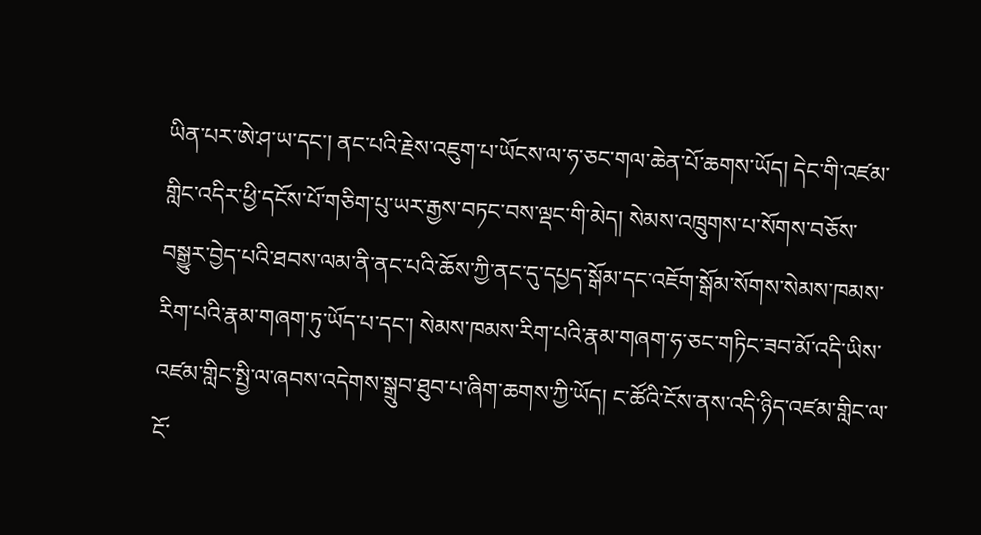ཡིན་པར་ཨེ་ཤ་ཡ་དང་། ནང་པའི་རྗེས་འཇུག་པ་ཡོངས་ལ་ཧ་ཅང་གལ་ཆེན་པོ་ཆགས་ཡོད། དེང་གི་འཛམ་གླིང་འདིར་ཕྱི་དངོས་པོ་གཅིག་པུ་ཡར་རྒྱས་བཏང་བས་ལྡང་གི་མེད། སེམས་འཁྲུགས་པ་སོགས་བཅོས་བསྒྱུར་བྱེད་པའི་ཐབས་ལམ་ནི་ནང་པའི་ཆོས་ཀྱི་ནང་དུ་དཔྱད་སྒོམ་དང་འཇོག་སྒོམ་སོགས་སེམས་ཁམས་རིག་པའི་རྣམ་གཞག་ཏུ་ཡོད་པ་དང་། སེམས་ཁམས་རིག་པའི་རྣམ་གཞག་ཧ་ཅང་གཏིང་ཟབ་མོ་འདི་ཡིས་འཛམ་གླིང་སྤྱི་ལ་ཞབས་འདེགས་སྒྲུབ་ཐུབ་པ་ཞིག་ཆགས་ཀྱི་ཡོད། ང་ཚོའི་ངོས་ནས་འདི་ཉིད་འཛམ་གླིང་ལ་ངོ་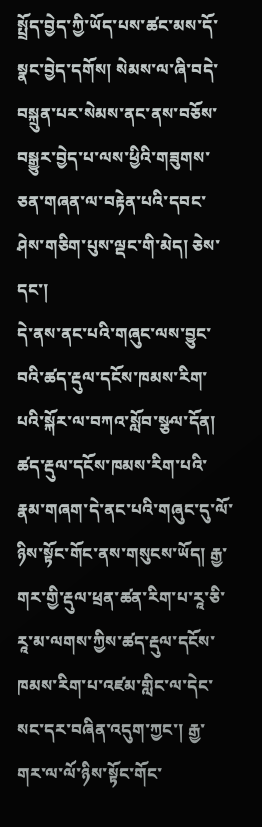སྤྲོད་བྱེད་ཀྱི་ཡོད་པས་ཚང་མས་དོ་སྣང་བྱེད་དགོས། སེམས་ལ་ཞི་བདེ་བསྐྲུན་པར་སེམས་ནང་ནས་བཅོས་བསྒྱུར་བྱེད་པ་ལས་ཕྱིའི་གཟུགས་ཅན་གཞན་ལ་བརྟེན་པའི་དབང་ཤེས་གཅིག་པུས་ལྡང་གི་མེད། ཅེས་དང་།
དེ་ནས་ནང་པའི་གཞུང་ལས་བྱུང་བའི་ཚད་རྡུལ་དངོས་ཁམས་རིག་པའི་སྐོར་ལ་བཀའ་སློབ་སྩལ་དོན། ཚད་རྡུལ་དངོས་ཁམས་རིག་པའི་རྣམ་གཞག་དེ་ནང་པའི་གཞུང་དུ་ལོ་ཉིས་སྟོང་གོང་ནས་གསུངས་ཡོད། རྒྱ་གར་གྱི་རྡུལ་ཕྲན་ཚན་རིག་པ་རཱ་ཅི་རཱ་མ་ལགས་ཀྱིས་ཚད་རྡུལ་དངོས་ཁམས་རིག་པ་འཛམ་གླིང་ལ་དེང་སང་དར་བཞིན་འདུག་ཀྱང་། རྒྱ་གར་ལ་ལོ་ཉིས་སྟོང་གོང་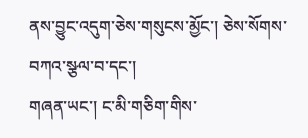ནས་བྱུང་འདུག་ཅེས་གསུངས་མྱོང་། ཅེས་སོགས་བཀའ་སྩལ་བ་དང་།
གཞན་ཡང་། ང་མི་གཅིག་གིས་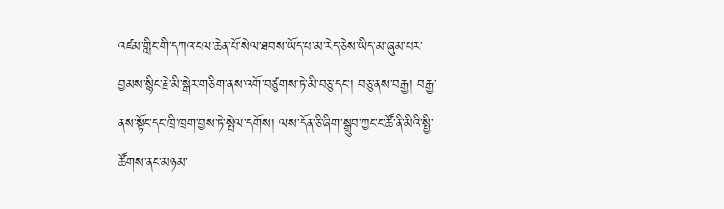འཛམ་གླིང་གི་དཀའ་ངལ་ཆེན་པོ་སེལ་ཐབས་ཡོད་པ་མ་རེད་ཅེས་ཡིད་མ་ཞུམ་པར་བྱམས་སྙིང་རྗེ་མི་སྒེར་གཅིག་ནས་འགོ་བཙུགས་ཏེ་མི་བཅུ་དང་། བཅུ་ནས་བརྒྱ། བརྒྱ་ནས་སྟོང་དང་ཁྲི་ཁྲག་བྱས་ཏེ་སྤེལ་དགོས། ལས་དོན་ཅི་ཞིག་སྒྲུབ་ཀྱང་ང་ཚོ་ནི་མིའི་སྤྱི་ཚོགས་ནང་མཉམ་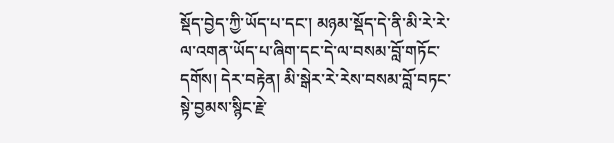སྡོད་བྱེད་ཀྱི་ཡོད་པ་དང་། མཉམ་སྡོད་དེ་ནི་མི་རེ་རེ་ལ་འགན་ཡོད་པ་ཞིག་དང་དེ་ལ་བསམ་བློ་གཏོང་དགོས། དེར་བརྟེན། མི་སྒེར་རེ་རེས་བསམ་བློ་བཏང་སྟེ་བྱམས་སྙིང་རྗེ་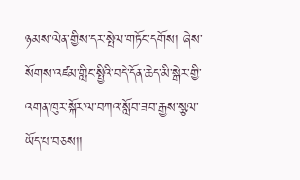ཉམས་ལེན་གྱིས་དར་སྤེལ་གཏོང་དགོས། ཞེས་སོགས་འཛམ་གླིང་སྤྱིའི་བདེ་དོན་ཆེད་མི་སྒེར་གྱི་འགན་ཁུར་སྐོར་ལ་བཀའ་སློབ་ཟབ་རྒྱས་སྩལ་ཡོད་པ་བཅས།།